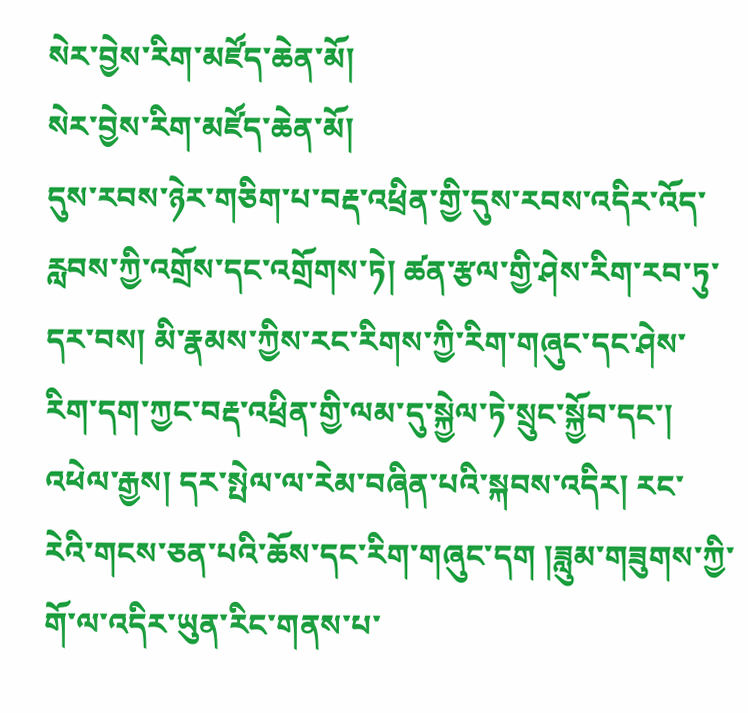སེར་བྱེས་རིག་མཛོད་ཆེན་མོ།
སེར་བྱེས་རིག་མཛོད་ཆེན་མོ།
དུས་རབས་ཉེར་གཅིག་པ་བརྡ་འཕྲིན་གྱི་དུས་རབས་འདིར་འོད་རླབས་ཀྱི་འགྲོས་དང་འགྲོགས་ཏེ། ཚན་རྩལ་གྱི་ཤེས་རིག་རབ་ཏུ་དར་བས། མི་རྣམས་ཀྱིས་རང་རིགས་ཀྱི་རིག་གཞུང་དང་ཤེས་རིག་དག་ཀྱང་བརྡ་འཕྲིན་གྱི་ལམ་དུ་སྐྱེལ་ཏེ་སྲུང་སྐྱོབ་དང་། འཕེལ་རྒྱས། དར་སྤེལ་ལ་རེམ་བཞིན་པའི་སྐབས་འདིར། རང་རེའི་གངས་ཅན་པའི་ཆོས་དང་རིག་གཞུང་དག །ཟླུམ་གཟུགས་ཀྱི་གོ་ལ་འདིར་ཡུན་རིང་གནས་པ་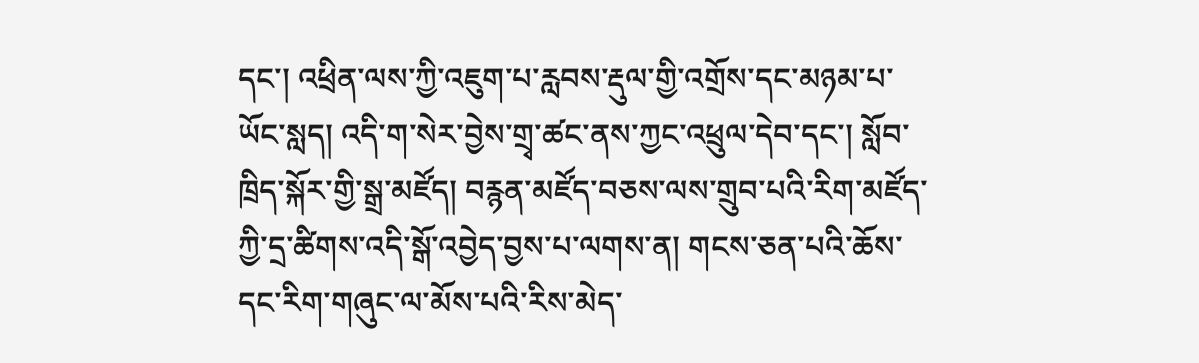དང་། འཕྲིན་ལས་ཀྱི་འཇུག་པ་རླབས་རྡུལ་གྱི་འགྲོས་དང་མཉམ་པ་ཡོང་སླད། འདི་ག་སེར་བྱེས་གྲྭ་ཚང་ནས་ཀྱང་འཕྲུལ་དེབ་དང་། སློབ་ཁྲིད་སྐོར་གྱི་སྒྲ་མཛོད། བརྙན་མཛོད་བཅས་ལས་གྲུབ་པའི་རིག་མཛོད་ཀྱི་དྲ་ཚིགས་འདི་སྒོ་འབྱེད་བྱས་པ་ལགས་ན། གངས་ཅན་པའི་ཆོས་དང་རིག་གཞུང་ལ་མོས་པའི་རིས་མེད་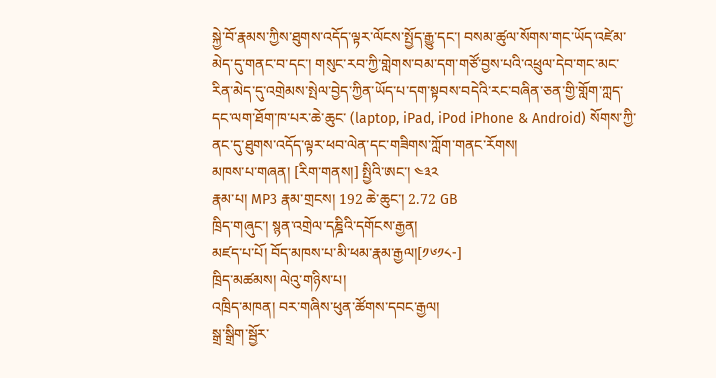སྐྱེ་བོ་རྣམས་ཀྱིས་ཐུགས་འདོད་ལྟར་ལོངས་སྤྱོད་རྒྱུ་དང་། བསམ་ཚུལ་སོགས་གང་ཡོད་འཛེམ་མེད་དུ་གནང་བ་དང་། གསུང་རབ་ཀྱི་གླེགས་བམ་དག་གཙོ་བྱས་པའི་འཕྲུལ་དེབ་གང་མང་རིན་མེད་དུ་འགྲེམས་སྤེལ་བྱེད་ཀྱིན་ཡོད་པ་དག་སྟབས་བདེའི་རང་བཞིན་ཅན་གྱི་གློག་ཀླད་དང་ལག་ཐོག་ཁ་པར་ཆེ་ཆུང་ (laptop, iPad, iPod iPhone & Android) སོགས་ཀྱི་ནང་དུ་ཐུགས་འདོད་ལྟར་ཕབ་ལེན་དང་གཟིགས་ཀློག་གནང་རོགས།
མཁས་པ་གཞན། [རིག་གནས།] སྤྱིའི་ཨང་། ༤༣༢
རྣམ་པ། MP3 རྣམ་གྲངས། 192 ཆེ་ཆུང་། 2.72 GB
ཁྲིད་གཞུང་། སྙན་འགྲེལ་དཎྜིའི་དགོངས་རྒྱན།
མཛད་པ་པོ། བོད་མཁས་པ་མི་ཕམ་རྣམ་རྒྱལ།[༡༦༡༨-]
ཁྲིད་མཚམས། ལེའུ་གཉིས་པ།
འཁྲིད་མཁན། བར་གཞིས་ཕུན་ཚོགས་དབང་རྒྱལ།
སྒྲ་སྒྲིག་སྦྱོར་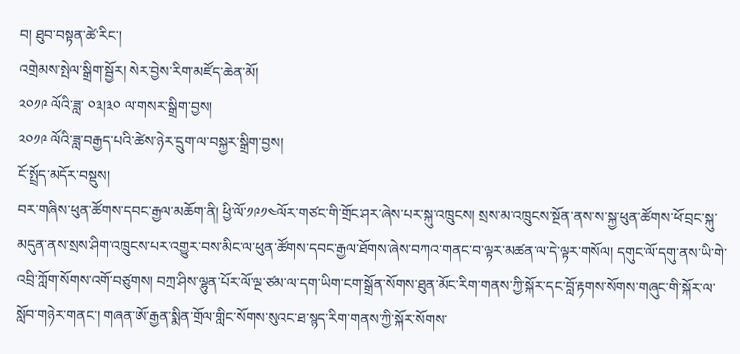བ། ཐུབ་བསྟན་ཚེ་རིང་།
འགྲེམས་སྤེལ་སྒྲིག་སྦྱོར། སེར་བྱེས་རིག་མཛོད་ཆེན་མོ།
༢༠༡༩ ལོའི་ཟླ་ ༠༣།༣༠ ལ་གསར་སྒྲིག་བྱས།
༢༠༡༩ ལོའི་ཟླ་བརྒྱད་པའི་ཚེས་ཉེར་དྲུག་ལ་བསྐྱར་སྒྲིག་བྱས།
ངོ་སྤྲོད་མདོར་བསྡུས།
བར་གཞིས་ཕུན་ཚོགས་དབང་རྒྱལ་མཆོག་ནི། ཕྱི་ལོ་༡༩༡༤ལོར་གཙང་གི་གྲོང་ཤར་ཞེས་པར་སྐུ་འཁྲུངས། སྲས་མ་འཁྲུངས་སྔོན་ནས་ས་སྐྱ་ཕུན་ཚོགས་ཕོ་བྲང་སྐུ་མདུན་ནས་སྲས་ཤིག་འཁྲུངས་པར་འགྱུར་བས་མིང་ལ་ཕུན་ཚོགས་དབང་རྒྱལ་ཐོགས་ཞེས་བཀའ་གནང་བ་ལྟར་མཚན་ལ་དེ་ལྟར་གསོལ། དགུང་ལོ་དགུ་ནས་ཡི་གེ་འབྲི་ཀློག་སོགས་འགོ་བཙུགས། བཀྲ་ཤིས་ལྷུན་པོར་ལོ་ལྔ་ཙམ་ལ་དག་ཡིག་ངག་སྒྲོན་སོགས་ཐུན་མོང་རིག་གནས་ཀྱི་སྐོར་དང་བློ་རྟགས་སོགས་གཞུང་གི་སྐོར་ལ་སློབ་གཉེར་གནང་། གཞན་ཨོ་རྒྱན་སྨིན་གྲོལ་གླིང་སོགས་སུའང་ཐ་སྙད་རིག་གནས་ཀྱི་སྐོར་སོགས་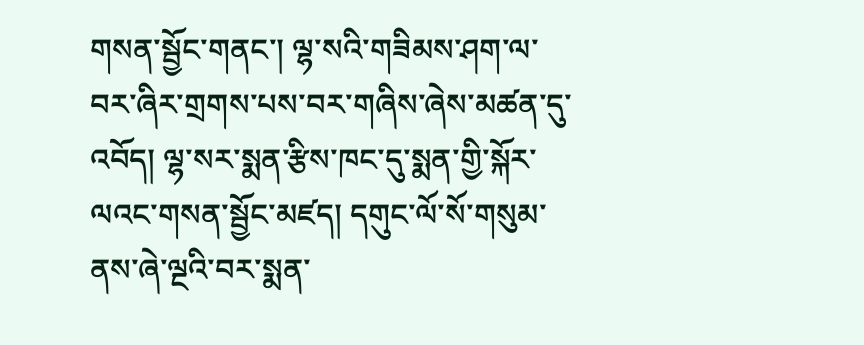གསན་སྦྱོང་གནང་། ལྷ་སའི་གཟིམས་ཤག་ལ་བར་ཞིར་གྲགས་པས་བར་གཞིས་ཞེས་མཚན་དུ་འབོད། ལྷ་སར་སྨན་རྩིས་ཁང་དུ་སྨན་གྱི་སྐོར་ལའང་གསན་སྦྱོང་མཛད། དགུང་ལོ་སོ་གསུམ་ནས་ཞེ་ལྔའི་བར་སྨན་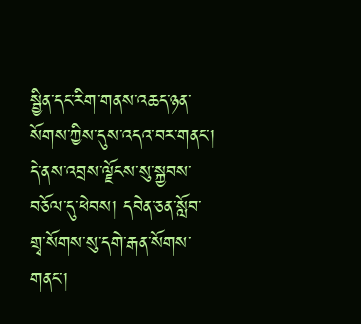སྦྱིན་དང་རིག་གནས་འཆད་ཉན་སོགས་ཀྱིས་དུས་འདའ་བར་གནང་། དེ་ནས་འབྲས་ལྗོངས་སུ་སྐྱབས་བཅོལ་དུ་ཕེབས། དབེན་ཅན་སློབ་གྲྭ་སོགས་སུ་དགེ་རྒན་སོགས་གནང་།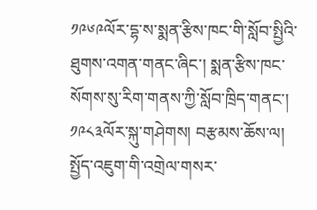༡༩༦༩ལོར་དྷ་ས་སྨན་རྩིས་ཁང་གི་སློབ་སྤྱིའི་ཐུགས་འགན་གནང་ཞིང་། སྨན་རྩིས་ཁང་སོགས་སུ་རིག་གནས་ཀྱི་སློབ་ཁྲིད་གནང་། ༡༩༨༣ལོར་སྐུ་གཤེགས། བརྩམས་ཆོས་ལ། སྤྱོད་འཇུག་གི་འགྲེལ་གསར་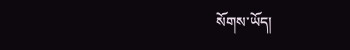སོགས་ཡོད།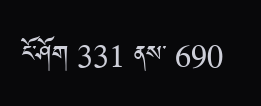ངོ་ཤོག 331 ནས་ 690